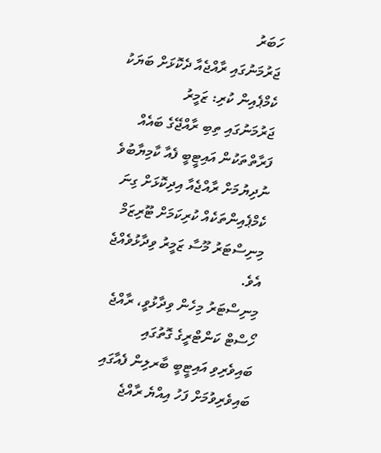ހަބަރު
ޖަރުމަނުގައި ރާއްޖެއާ ދެކޮޅަށް ބަޔަކު ކެމްޕެއިން ކުރި: ޒަމީރު
ޖަރުމަނުގައި ތިބި ރާއްޖޭގެ ބައެއް ފަރާތްތަކުން އައިޓީބީ ފެއާ ކާމިޔާބުވެ ނުދިޔުމަށް ރާއްޖެއާ އިދިކޮޅަށް ގިނަ ކެމްޕެއިންތަކެއް ކުރިކަމަށް ޓޫރިޒަމް މިނިސްޓަރު މޫސާ ޒަމީރު ވިދާޅުވެއްޖެ އެވެ.
މިނިސްޓަރު މިހެން ވިދާޅުވީ، ރާއްޖެ ހޯސްޓް ކަންޓްރީގެ ގޮތުގައި ބައިވެރިވި އައިޓީބީ ބާރލިން ފެއާގައި ބައިވެރިވުމަށް ފަހު އިއްޔެ ރާއްޖެ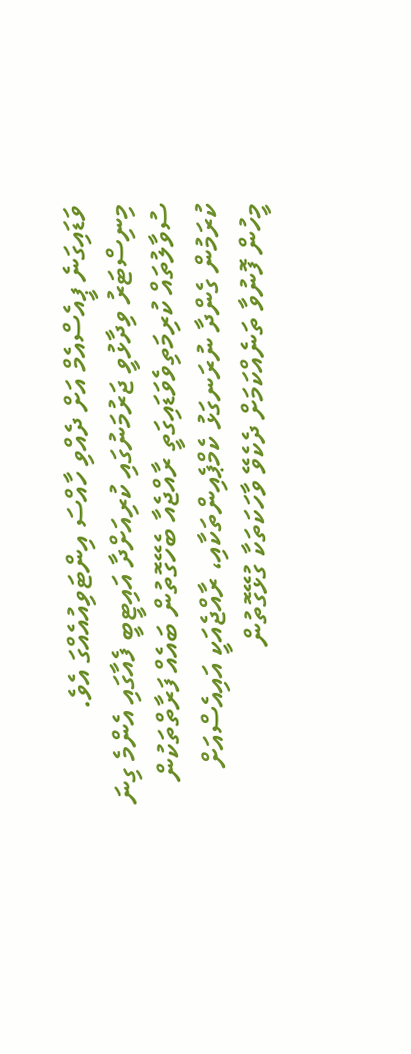ވަޑައިގަނެ ޕީއެސްއެމް އަށް ދެއްވި ހާއްސަ އިންޓަވިއުއެއްގަ އެވެ.
މިނިސްޓަރު ވިދާޅުވީ ޖަރުމަނުގައި ކުރިއަށްދާ އައިޓީބީ ފެއާގައި އެންމެ ގިނަ ސުވާލުތައް ކުރިމަތިވެވަޑައިގަތީ ރާއްޖެއާ ބެހޭގޮތުން ބައެއް ފަރާތްތަކުން ކުރަމުން ގެންދާ ނުރަނގަޅު ކެމްޕެއިންތަކާއި، ރާއްޖެއަކީ އައިއެސްއަށް މީހުން ފޮނުވާ ތަނެއްކަމަށް ދެކެވޭ ވާހަކަތަކާ ގުޅޭގޮތުން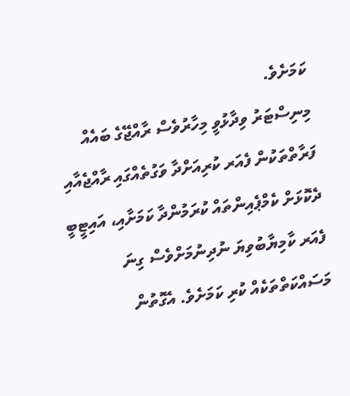ކަމަށެވެ.
މިނިސްޓަރު ވިދާޅުވީ މިހާރުވެސް ރާއްޖޭގެ ބައެއް ފަރާތްތަކުން ފެއަރ ކުރިއަށްދާ ވަގުތެއްގައި ރާއްޖެއާއި ދެކޮޅަށް ކެމްޕެއިންތައް ކުރަމުންދާ ކަމަށާއި، އައިޓީބީ ފެއަރ ކާމިޔާބުވިޔަ ނުދިނުމަށްވެސް ގިނަ މަސައްކަތްތަކެއް ކުރި ކަމަށެވެ. އެގޮތުން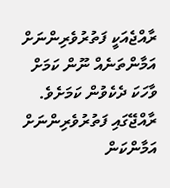ރާއްޖެއަކީ ފަތުރުވެރިންނަށް އަމާންތަނެއް ނޫން ކަމަށް ވާހަކަ ދެކެވުން ކަމަށެވެ. ރާއްޖޭގައި ފަތުރުވެރިންނަށް އަމާންކަން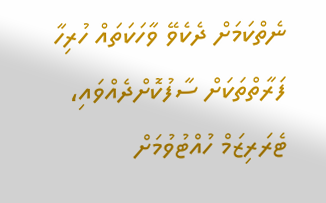ނެތްކަމަށް ދެކެވޭ ވާހަކަތައް ހުރިހާ ފަރާތްތަކަށް ސާފުކޮށްދެއްވައި، ޓެރަރިޒަމް ހުއްޓުވުމަށް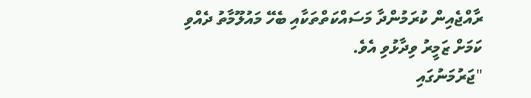ރާއްޖެއިން ކުރަމުންދާ މަސައްކަތްތަކާއި ބެހޭ މައުލޫމާތު ދެއްވި ކަމަށް ޒަމީރު ވިދާޅުވި އެވެ.
"ޖަރުމަނުގައި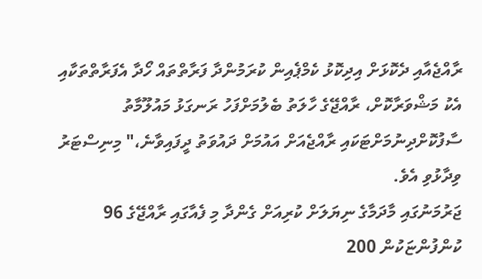ރާއްޖެއާއި ދެކޮޅަށް އިދިކޮޅު ކެމްޕެއިން ކުރަމުންދާ ފަރާތްތައް ހޯދާ އެފަރާތްތަކާއި އެކު މަޝްވަރާކޮށް، ރާއްޖޭގެ ހާލަތު ބެލުމަށްފަހު ރަނގަޅު މައުލޫމާތު ސާފުކޮށްދިނުމަށްޓަކައި ރާއްޖެއަށް އައުމަށް ދައުވަތު ދީފައިވާނެ،" މިނިސްޓަރު ވިދާޅުވި އެވެ.
ޖަރުމަނުގައި މާދަމާގެ ނިޔަލަށް ކުރިއަށް ގެންދާ މި ފެއާގައި ރާއްޖޭގެ 96 ކުންފުންޏަކުން 200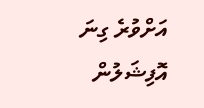އަށްވުރެ ގިނަ އޮފިޝަލުން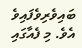ބައިވެރިވެފައިވެ އެވެ. މި ފެއާގައި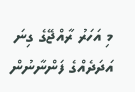މި އަހަރު ރާއްޖޭގެ ގިނަ އަދަދެއްގެ ފަންނާނުން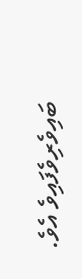ބައިވެރިވެފައިވެ އެވެ.